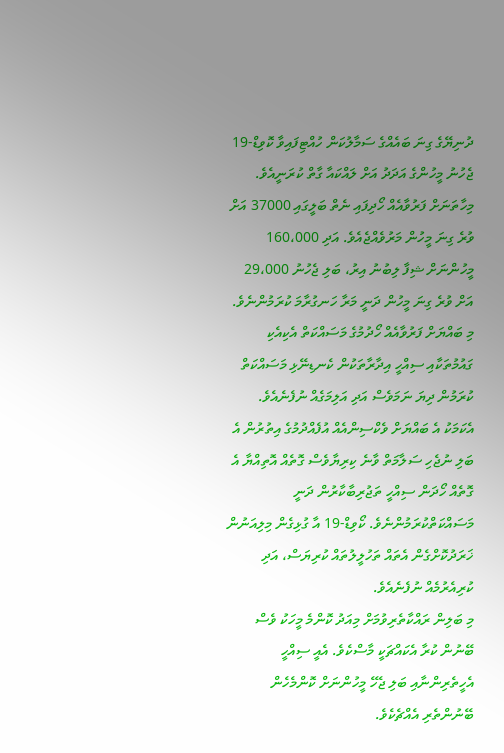ދުނިޔޭގެ ގިނަ ބައެއްގެ ސަމާލުކަން ހުއްޓިފައިވާ ކޮވިޑް-19 ޖެހުނު މީހުންގެ އަދަދު އަށް ލައްކައާ ގާތް ކުރަނީއެވެ. މިހާތަނަށް ފަރުވާއެއް ހޯދިފައި ނެތް ބަލީގައި 37000 އަށް ވުރެ ގިނަ މީހުން މަރުވެއްޖެއެވެ. އަދި 160،000 މީހުންނަށް ޝިފާ ލިބުނު އިރު، ބަލި ޖެހުނު 29،000 އަށް ވުރެ ގިނަ މީހުން ދަނީ މަރާ ހަނގުރާމަ ކުރަމުންނެވެ. މި ބައްޔަށް ފަރުވާއެއް ހޯދުމުގެ މަސައްކަތް އެކިއެކި ގައުމުތަކާއި ސިއްހީ އިދާރާތަކުން ކެނޑިނޭޅި މަސައްކަތް ކުރަމުން ދިޔަ ނަމަވެސް އަދި އަލިމަގެއް ނުފެނެއެވެ.
އެކަމަކު އެ ބައްޔަށް ވެކްސިންއެއް އުފެއްދުމުގެ އިތުރުން އެ ބަލި ނުޖެހި ސަލާމަތް ވާނެ ކިރިޔާވެސް ގޮތެއް އޮތިއްޔާ އެ ގޮތެއް ހޯދަން ސިއްހީ ތަޖުރިބާކާރުން ދަނީ މަސައްކަތްކުރަމުންނެވެ. ކޯވިޑް-19 އާ ގުޅިގެން މިލިއަނުން ޚަރަދުކޮށްގެން އެތައް ތަހުލީލުތައް ކުރިޔަސް، އަދި ކުރިއެރުމެއް ނުފެނެއެވެ.
މި ބަލިން ރައްކާތެރިވުމަށް މިއަދު ކޮންމެ މީހަކު ވެސް ބޭނުން ކުރާ އެކައްޗަކީ މާސްކެވެ. އެއީ ސިއްހީ އެހީތެރިންނާއި ބަލި ޖެހޭ މީހުންނަށް ކޮންމެހެން ބޭނުންތެރި އެއްޗެކެވެ.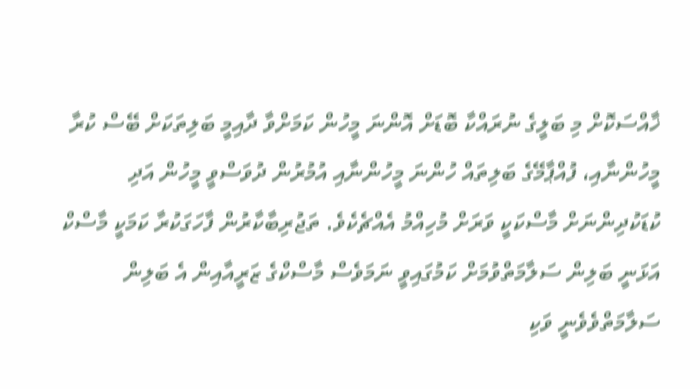ޚާއްސަކޮށް މި ބަލީގެ ނުރައްކާ ބޮޑަށް އޮންނަ މީހުން ކަމަށްވާ ދާއިމީ ބަލިތަކަށް ބޭސް ކުރާ މީހުންނާއި، ފުއްޕާމޭގެ ބަލިތައް ހުންނަ މީހުންނާއި އުމުރުން ދުވަސްވީ މީހުން އަދި ކުޑަކުދިންނަށް މާސްކަކީ ވަރަށް މުހިއްމު އެއްޗެކެވެ. ތަޖުރިބާކާރުން ފާހަގަކުރާ ކަމަކީ މާސްކް އަޅަނީ ބަލިން ސަލާމަތްވުމަށް ކަމުގައިވީ ނަމަވެސް މާސްކްގެ ޒަރީއާއިން އެ ބަލިން ސަލާމަތްވެވެނީ ވަކި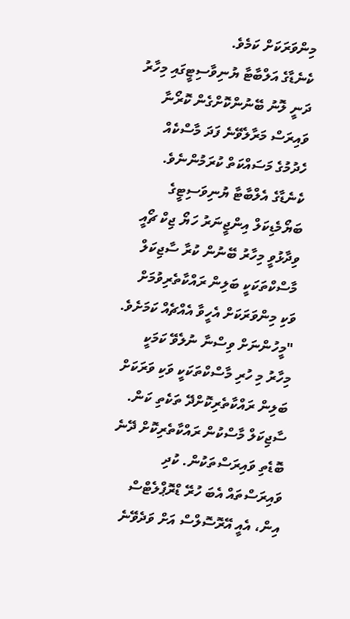މިންވަރަކަށް ކަމެވެ.
ކެނެޑާގެ އަލްބާޓާ ޔުނިވާސިޓީގައި މިހާރު ދަނީ ލޮނު ބޭނުންކޮށްގެން ކޮރޯނާ ވައިރަސް މަރާލެވޭނެ ފަދަ މާސްކެއް ހެދުމުގެ މަސައްކަތް ކުރަމުންނެވެ.
ކެނެޑާގެ އެލްބާޓާ ޔުނިވަސިޓީގެ ބަޔޯމެޑިކަލް އިންޖީނަރު ހަޔޯ ޖިކް ޗޯއީ ވިދާޅުވީ މިހާރު ބޭނުން ކުރާ ސާޖިކަލް މާސްކްތަކަކީ ބަލިން ރައްކާތެރިވުމަށް ވަކި މިންވަރަކަށް އެހީވާ އެއްޗެއް ކަމަށެވެ.
"މީހުންނަށް ވިސްނާ ނުލެވޭ ކަމަކީ މިހާރު މި ހުރި މާސްކްތަކަކީ ވަކި ވަރަކަށް ބަލިން ރައްކާތެރިކޮށްދޭ ތަކެތި ކަން. ސާޖިކަލް މާސްކުން ރައްކާތެރިކޮށް ދޭނެ ބޮޑެތި ވައިރަސްތަކުން. ކުދި ވައިރަސްތައް އެބަ ހުރޭ ޑްރޮޕްލެޓްސް އިން، އެއީ އޭރޮސޮލްސް އަށް ވަދެވޭނެ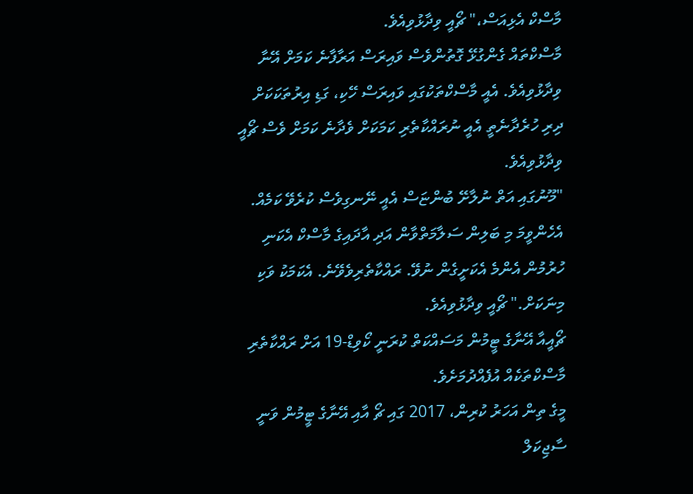މާސްކް އެޅިއަސް،" ޗޯއީ ވިދާޅުވިއެވެ.
މާސްކްތައް ގެންގުޅޭ ގޮތުންވެސް ވައިރަސް އަރާފާނެ ކަމަށް އޭނާ ވިދާޅުވިއެވެ. އެއީ މާސްކްތަކުގައި ވައިރަސް ހޭކި، ގަޑި އިރުތަކަކަށް ދިރި ހުރެދާނެތީ އެއީ ނުރައްކާތެރި ކަމަކަށް ވެދާނެ ކަމަށް ވެސް ޗޯއީ ވިދާޅުވިއެވެ.
"މޫނުގައި އަތް ނުލާށޭ ބުންޏަސް އެއީ ނޭނގިވެސް ކުރެވޭ ކަމެއް. އެހެންވީމަ މި ބަލިން ސަލާމަތްވާން އަދި އާދައިގެ މާސްކް އެކަނި ހުރުމުން އެންމެ އެކަށީގެން ނުވޭ. ރައްކާތެރިވެވޭނެ. އެކަމަކު ވަކި މިނަކަށް." ޗޯއީ ވިދާޅުވިއެވެ.
ޗޯއީއާ އޭނާގެ ޓީމުން މަސައްކަތް ކުރަނީ ކޯވިޑް-19 އަށް ރައްކާތެރި މާސްކްތަކެއް އުފެއްދުމަށެވެ.
މީގެ ތިން އަހަރު ކުރިން، 2017 ގައި ޗޯ އާއި އޭނާގެ ޓީމުން ވަނީ ސާޖިކަލް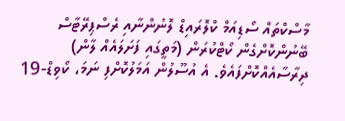މާސްކްތައް ސޯޑިއަމް ކްލޮރައިޑް ލޮނުންނާއި ރެސްޕިރޭޓާސް ބޭނުންކޮށްގެން ކޯޓްކުރަން (މަތީގައި ފަށަލައެއް ލާން) ދިރާސާއެއްކޮށްފައެވެ. އެ އުސޫލުން އަމަލުކޮށްފި ނަމަ، ކޯވިޑް-19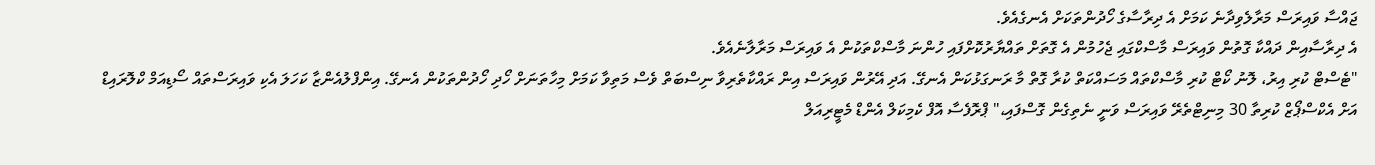ޖައްސާ ވައިރަސް މަރާލެވިދާނެ ކަމަށް އެ ދިރާސާގެ ހޯދުންތަކަށް އެނގެއެވެ.
އެ ދިރާސާއިން ދައްކާ ގޮތުން ވައިރަސް މާސްކްގައި ޖެހުމުން އެ ގޮތަށް ތައްޔާރުކޮށްފައި ހުންނަ މާސްކްތަކުން އެ ވައިރަސް މަރާލާނެއެވެ.
"ޓެސްޓް ކުރި އިރު، ލޮނު ކޯޓް ކުރި މާސްކްތައް މަސައްކަތް ކުރާ ގޮތް މާ ރަނގަޅުކަން އެނގޭ. އަދި އޭރުން ވައިރަސް އިން ރައްކާތެރިވާ ނިސްބަތް ވެސް މަތިވާ ކަމަށް މިހާތަނަށް ހޯދި ހޯދުންތަކުން އެނގޭ. އިންފްލުއެންޒާ ކަހަލަ އެކި ވައިރަސްތައް ސޯޑިއަމް ކްލޮރައިޑް އަށް އެކްސްޕޯޒް ކުރިތާ 30 މިނިޓްތެރޭ ވައިރަސް ވަނީ ނެތިގެން ގޮސްފައި،" ޕްރޮފެސާ އޮފް ކެމިކަލް އެންޑް މެޓީރިއަލް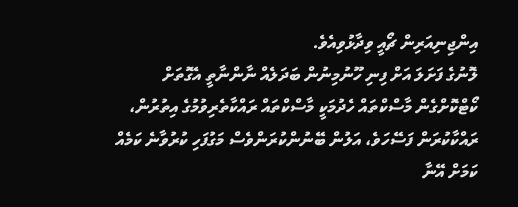އިންޖިނިއަރިން ޗޯއީ ވިދާޅުވިއެވެ.
ލޮނުގެ ފަށަލަ އަށް ފިނި ހޫނުމިނުން ބަދަލެއް ނާންނާތީ އެގޮތަށް ކޯޓްކޮށްގެން މާސްކްތައް ހެދުމަކީ މާސްކްތައް ރައްކާތެރިވުމުގެ އިތުރުން، ރައްކާކުރަން ފަސޭހަވެ، އަލުން ބޭނުންކުރަންވެސް މަގުފަހި ކުރުވާނެ ކަމެއް ކަމަށް އޭނާ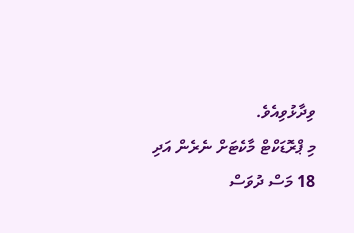ވިދާޅުވިއެވެ.
މި ޕްރޮޑަކްޓް މާކެޓަށް ނެރެން އަދި 18 މަސް ދުވަސް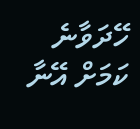ހޭދަވާނެ ކަމަށް އޭނާ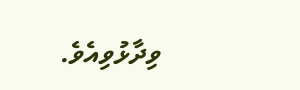ވިދާޅުވިއެވެ.